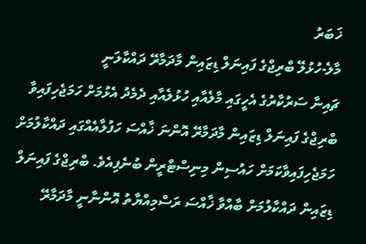ޚަބަރު
މާލެ-ހުޅުލޭ ބްރިޖްގެ ފައިނަލް ޑިޒައިން މާދަމާރޭ ދައްކާލަނީ
ޗައިނާ ސަރުކާރުގެ އެހީގައި މާލެއާއި ހުޅުލެއާއި ދެމެދު އެޅުމަށް ހަމަޖެހިފައިވާ ބްރިޖްގެ ފައިނަލް ޑިޒައިން މާދަމާރޭ އޮންނަ ޚާއްސަ ހަފުލާއެއްގައި ދައްކާލުމަށް ހަމަޖެހިފައިވާކަމަށް ހައުސިން މިނިސްޓްރީން ބުނެފިއެވެ. ބްރިޖްގެ ފައިނަލް ޑިޒައިން ދައްކާލުމަށް ބާއްވާ ޚާއްސަ ރަސްމިއްޔާތު އޮންނާނީ މާދަމާރޭ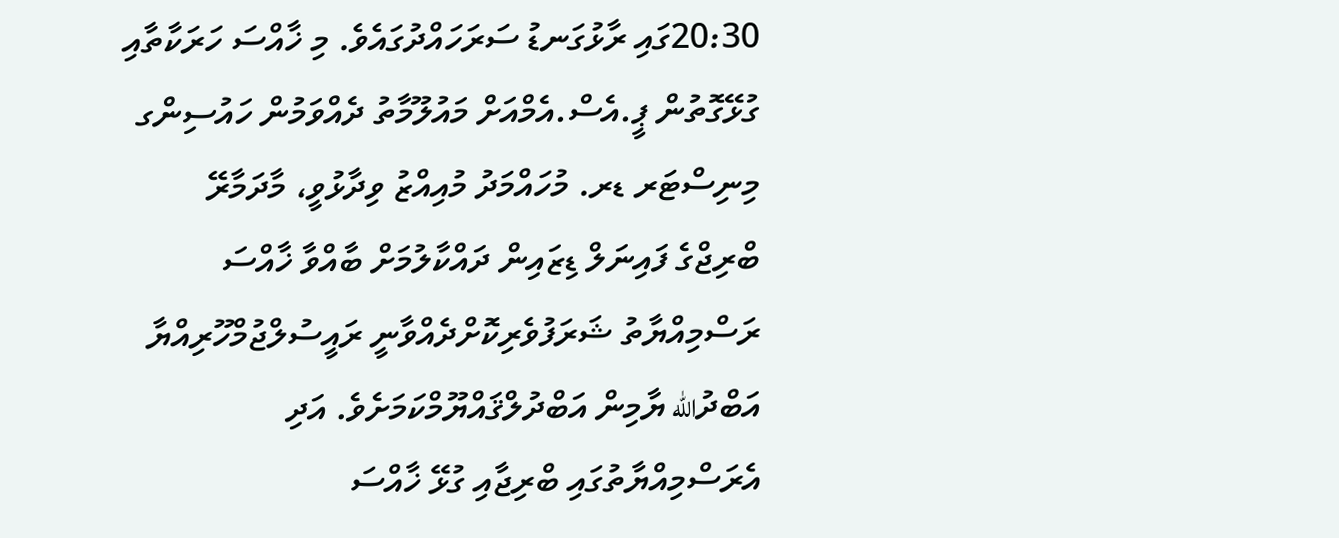20:30ގައި ރާޅުގަނޑު ސަރަހައްދުގައެވެ. މި ޚާއްސަ ހަރަކާތާއި ގުޅޭގޮތުން ޕީ.އެސް.އެމްއަށް މައުލޫމާތު ދެއްވަމުން ހައުސިންގ މިނިސްޓަރ ޑރ. މުހައްމަދު މުއިއްޒު ވިދާޅުވީ، މާދަމާރޭ ބްރިޖްގެ ފައިނަލް ޑިޒައިން ދައްކާލުމަށް ބާއްވާ ޚާއްސަ ރަސްމިއްޔާތު ޝަރަފުވެރިކޮށްދެއްވާނީ ރައީސުލްޖުމްހޫރިއްޔާ އަބްދުالله ޔާމިން އަބްދުލްޤައްޔޫމްކަމަށެވެ. އަދި އެރަސްމިއްޔާތުގައި ބްރިޖާއި ގުޅޭ ޚާއްސަ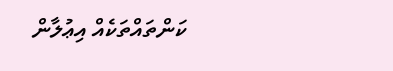ކަންތައްތަކެއް އިޢުލާން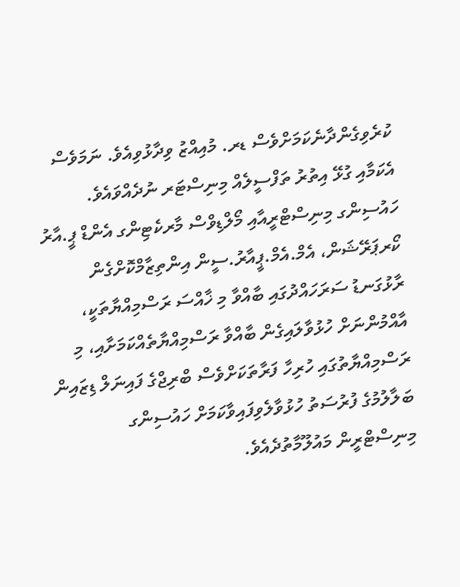ކުރެވިގެންދާނެކަމަށްވެސް ޑރ. މުއިއްޒު ވިދާޅުވިއެވެ. ނަމަވެސް އެކަމާއި ގުޅޭ އިތުރު ތަފްސީލެއް މިނިސްޓަރ ނުދެއްވައެވެ. ހައުސިންގ މިނިސްޓްރީއާއި މޯލްޑިވްސް މާރކެޓިންގ އެންޑް ޕީ.އާރު ކޯރޕަރޭޝަން، އެމް.އެމް.ޕީއާރު.ސީން އިންތިޒާމްކޮށްގެން ރާޅުގަނޑު ސަރަހައްދުގައި ބާއްވާ މި ޚާއްސަ ރަސްމިއްޔާތަކީ، އާއްމުންނަށް ހުޅުވާލައިގެން ބާއްވާ ރަސްމިއްޔާތެއްކަމަށާއި، މި ރަސްމިއްޔާތުގައި ހުރިހާ ފަރާތަކަށްވެސް ބްރިޖްގެ ފައިނަލް ޑިޒައިން ބަލާލުމުގެ ފުރުސަތު ހުޅުވާލެވިފައިވާކަމަށް ހައުސިންގ މިނިސްޓްރީން މައުލޫމާތުދެއެވެ.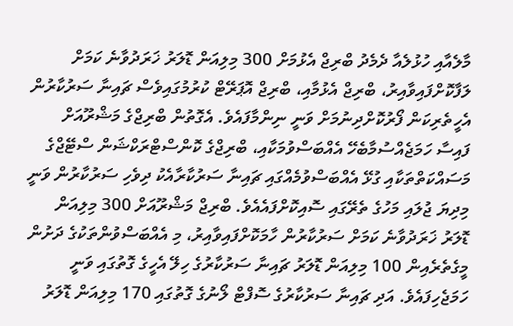މާލެއާއި ހުޅުލެއާ ދެމެދު ބްރިޖް އެޅުމަށް 300 މިލިއަން ޑޮލަރު ޚަރަދުވާނެ ކަމަށް ލަފާކޮށްފައިވާއިރު، ބްރިޖް އެޅުމާއި، ބްރިޖް އޮޕަރޭޓް ކުރުމުގައިވެސް ޗައިނާ ސަރުކާރުން އެހީތެރިކަން ފޯރުކޮށްދިނުމަށް ވަނީ ނިންމާފައެވެ. އެގޮތުން ބްރިޖްގެ މަޝްރޫއަށް ފައިސާ ހަމަޖެއްސުމާބެހޭ އެއްބަސްވުމަކާއި، ބްރިޖްގެ ކޮންސްޓްރަކްޝަން ސްޓޭޖްގެ މަސައްކަތްތަކާއި ގުޅޭ އެއްބަސްވުމެއްގައި ޗައިނާ ސަރުކާރާއެކު ދިވެހި ސަރުކާރުން ވަނީ މިދިޔަ ޖުލައި މަހުގެ ތެރޭގައި ސޮއިކޮށްފައެއެވެ. ބްރިޖް މަޝްރޫއަށް 300 މިލިއަން ޑޮލަރު ޚަރަދުވާނެ ކަމަށް ސަރުކާރުން ހާމަކޮށްފައިވާއިރު، މި އެއްބަސްވުންތަކުގެ ދަށުން މީގެތެރެއިން 100 މިލިއަން ޑޮލަރު ޗައިނާ ސަރުކާރުގެ ހިލޭ އެހީގެ ގޮތުގައި ވަނީ ހަމަޖެހިފައެވެ. އަދި ޗައިނާ ސަރުކާރުގެ ސޮފްޓް ލޯނުގެ ގޮތުގައި 170 މިލިއަން ޑޮލަރު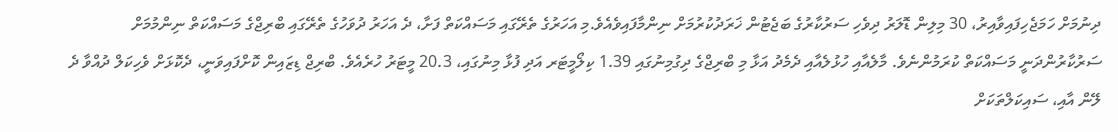ދިނުމަށް ހަމަޖެހިފައިވާއިރު، 30 މިލިން ޑޮލަރު ދިވެހި ސަރުކާރުގެ ބަޖެޓުން ޚަރަދުކުރުމަށް ނިންމާފައިވެއެވެ.މި އަހަރުގެ ތެރޭގައި މަސައްކަތް ފަށާ، ދެ އަހަރު ދުވަހުގެ ތެރޭގައި ބްރިޖްގެ މަސައްކަތް ނިންމުމަށް ސަރުކާރުންދަނީ މަސައްކަތް ކުރަމުންނެވެ. މާލެއާއި ހުޅުލެއާއި ދެމެދު އަޅާ މި ބްރިޖްގެ ދިގުމިނުގައި 1.39 ކިލޯމީޓަރ އަދި ފުޅާ މިނުގައި، 20.3 މީޓަރު ހުރެއެވެ. ބްރިޖް ޑިޒައިން ކޮށްފައިވަނީ، ދެކޮޅަށް ވެހިކަލް ދުއްވާ ދެ ލޭން އާއި، ސައިކަލްތަކަށް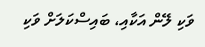ވަކި ލޭން އަކާއި، ބައިސްކަލަށް ވަކި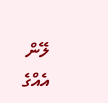ލޭން އެއްގެ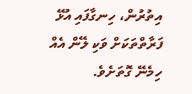އިތުރުން، ހިނގާފައި އުޅޭ ފަރާތްތަކަށް ވަކި ލޭން އެއް ހިމެނޭ ގޮތަށެވެ.